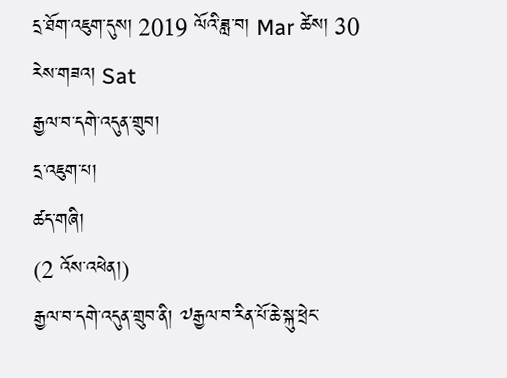དྲ་ཐོག་འཇུག་དུས། 2019 ལོའི་ཟླ་བ། Mar ཚེས། 30 རེས་གཟའ། Sat
རྒྱལ་བ་དགེ་འདུན་གྲུབ།
དྲ་འཇུག་པ།
ཚད་གཞི།
(2 འོས་འཕེན།)
རྒྱལ་བ་དགེ་འདུན་གྲུབ་ནི། ༧རྒྱལ་བ་རིན་པོ་ཆེ་སྐུ་ཕྲེང་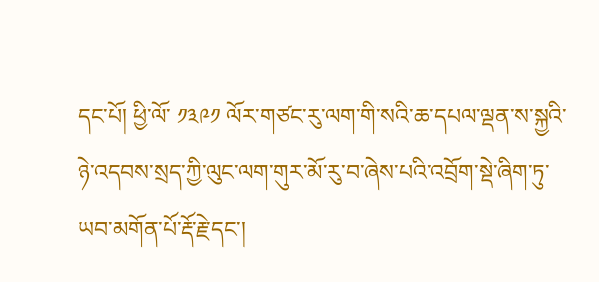དང་པོ། ཕྱི་ལོ་ ༡༣༩༡ ལོར་གཙང་རུ་ལག་གི་སའི་ཆ་དཔལ་ལྡན་ས་སྐྱའི་ཉེ་འདབས་སྲད་ཀྱི་ལུང་ལག་གུར་མོ་རུ་བ་ཞེས་པའི་འབྲོག་སྡེ་ཞིག་ཏུ་ཡབ་མགོན་པོ་རྡོ་རྗེ་དང་།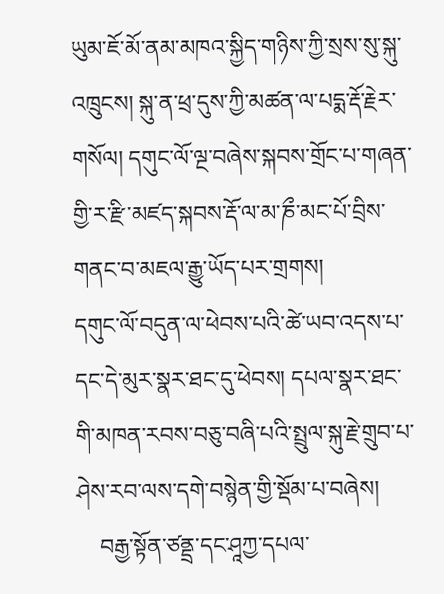ཡུམ་ཇོ་མོ་ནམ་མཁའ་སྐྱིད་གཉིས་ཀྱི་སྲས་སུ་སྐུ་འཁྲུངས། སྐུ་ན་ཕྲ་དུས་ཀྱི་མཚན་ལ་པདྨ་རྡོ་རྗེར་གསོལ། དགུང་ལོ་ལྔ་བཞེས་སྐབས་གྲོང་པ་གཞན་གྱི་ར་རྫི་མཛད་སྐབས་རྡོ་ལ་མ་ཎྀ་མང་པོ་བྲིས་གནང་བ་མཇལ་རྒྱུ་ཡོད་པར་གྲགས།
དགུང་ལོ་བདུན་ལ་ཕེབས་པའི་ཚེ་ཡབ་འདས་པ་དང་དེ་མུར་སྣར་ཐང་དུ་ཕེབས། དཔལ་སྣར་ཐང་གི་མཁན་རབས་བཅུ་བཞི་པའི་སྤྲུལ་སྐུ་རྗེ་གྲུབ་པ་ཤེས་རབ་ལས་དགེ་བསྙེན་གྱི་སྡོམ་པ་བཞེས།
    བརྒྱ་སྟོན་ཙནྡྲ་དང་ཤཱཀྱ་དཔལ་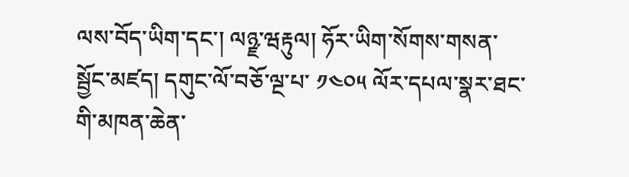ལས་བོད་ཡིག་དང་། ལཉྫ་ཝརྟུལ། ཧོར་ཡིག་སོགས་གསན་སྦྱོང་མཛད། དགུང་ལོ་བཅོ་ལྔ་པ་ ༡༤༠༥ ལོར་དཔལ་སྣར་ཐང་གི་མཁན་ཆེན་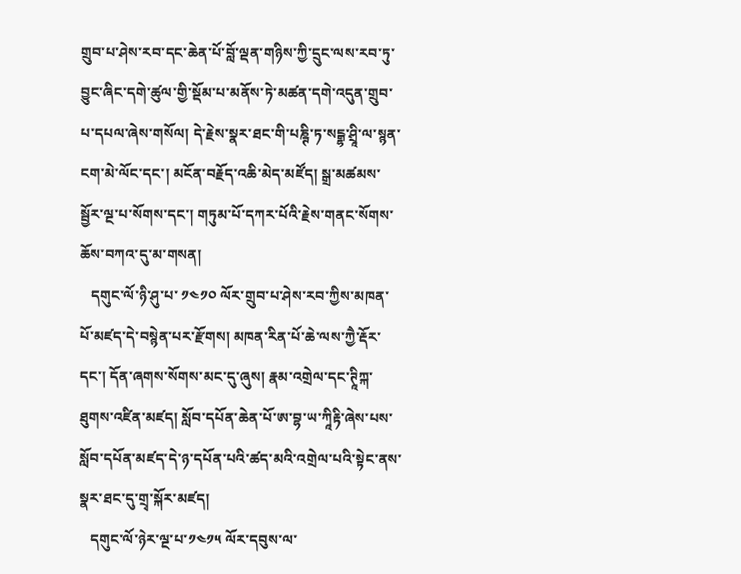གྲུབ་པ་ཤེས་རབ་དང་ཆེན་པོ་བློ་ལྡན་གཉིས་ཀྱི་དྲུང་ལས་རབ་ཏུ་བྱུང་ཞིང་དགེ་ཚུལ་གྱི་སྡོམ་པ་མནོས་ཏེ་མཚན་དགེ་འདུན་གྲུབ་པ་དཔལ་ཞེས་གསོལ། དེ་རྗེས་སྣར་ཐང་གི་པཎྚི་ཏ་སངྒྷ་ཤྲཱི་ལ་སྙན་ངག་མེ་ལོང་དང་། མངོན་བརྗོད་འཆི་མེད་མཛོད། སྒྲ་མཚམས་སྦྱོར་ལྔ་པ་སོགས་དང་། གཏུམ་པོ་དཀར་པོའི་རྗེས་གནང་སོགས་ཆོས་བཀའ་དུ་མ་གསན།
   དགུང་ལོ་ཉི་ཤུ་པ་ ༡༤༡༠ ལོར་གྲུབ་པ་ཤེས་རབ་ཀྱིས་མཁན་པོ་མཛད་དེ་བསྙེན་པར་རྫོགས། མཁན་རིན་པོ་ཆེ་ལས་ཀྱཻ་རྡོར་དང་། དོན་ཞགས་སོགས་མང་དུ་ཞུས། རྣམ་འགྲེལ་དང་ཊཱིཀྐ་ཐུགས་འཛིན་མཛད། སློབ་དཔོན་ཆེན་པོ་ཨ་བྷ་ཡ་ཀཱིརྟི་ཞེས་པས་སློབ་དཔོན་མཛད་དེ་ཉ་དཔོན་པའི་ཚད་མའི་འགྲེལ་པའི་སྟེང་ནས་སྣར་ཐང་དུ་གྲྭ་སྐོར་མཛད།
   དགུང་ལོ་ཉེར་ལྔ་པ་༡༤༡༥ ལོར་དབུས་ལ་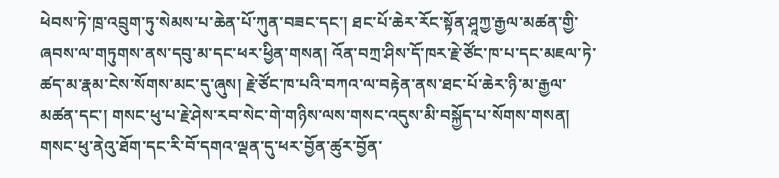ཕེབས་ཏེ་ཁྲ་འབྲུག་ཏུ་སེམས་པ་ཆེན་པོ་ཀུན་བཟང་དང་། ཐང་པོ་ཆེར་རོང་སྟོན་ཤཱཀྱ་རྒྱལ་མཚན་གྱི་ཞབས་ལ་གཏུགས་ནས་དབུ་མ་དང་ཕར་ཕྱིན་གསན། འོན་བཀྲ་ཤིས་དོ་ཁར་རྗེ་ཙོང་ཁ་པ་དང་མཇལ་ཏེ་ཚད་མ་རྣམ་ངེས་སོགས་མང་དུ་ཞུས། རྗེ་ཙོང་ཁ་པའི་བཀའ་ལ་བརྟེན་ནས་ཐང་པོ་ཆེར་ཉི་མ་རྒྱལ་མཚན་དང་། གསང་ཕུ་པ་རྗེ་ཤེས་རབ་སེང་གེ་གཉིས་ལས་གསང་འདུས་མི་བསྐྱོད་པ་སོགས་གསན། གསང་ཕུ་ནེའུ་ཐོག་དང་རི་བོ་དགའ་ལྡན་དུ་ཕར་བྱོན་ཚུར་བྱོན་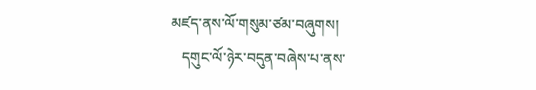མཛད་ནས་ལོ་གསུམ་ཙམ་བཞུགས།
   དགུང་ལོ་ཉེར་བདུན་བཞེས་པ་ནས་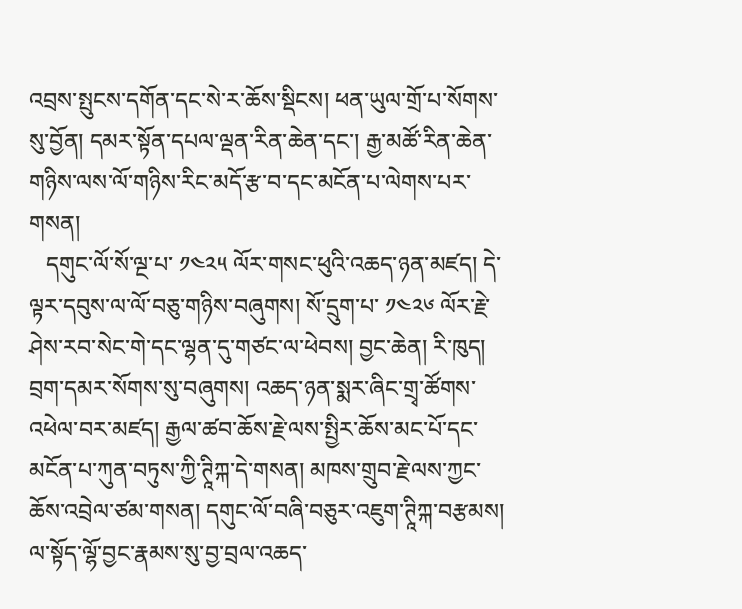འབྲས་སྤུངས་དགོན་དང་སེ་ར་ཆོས་སྡིངས། ཕན་ཡུལ་གྲོ་པ་སོགས་སུ་བྱོན། དམར་སྟོན་དཔལ་ལྡན་རིན་ཆེན་དང་། རྒྱ་མཚོ་རིན་ཆེན་གཉིས་ལས་ལོ་གཉིས་རིང་མདོ་རྩ་བ་དང་མངོན་པ་ལེགས་པར་གསན།
   དགུང་ལོ་སོ་ལྔ་པ་ ༡༤༢༥ ལོར་གསང་ཕུའི་འཆད་ཉན་མཛད། དེ་ལྟར་དབུས་ལ་ལོ་བཅུ་གཉིས་བཞུགས། སོ་དྲུག་པ་ ༡༤༢༦ ལོར་རྗེ་ཤེས་རབ་སེང་གེ་དང་ལྷན་དུ་གཙང་ལ་ཕེབས། བྱང་ཆེན། རི་ཁུད། བྲག་དམར་སོགས་སུ་བཞུགས། འཆད་ཉན་སྨར་ཞིང་གྲྭ་ཚོགས་འཕེལ་བར་མཛད། རྒྱལ་ཚབ་ཆོས་རྗེ་ལས་སྤྱིར་ཆོས་མང་པོ་དང་མངོན་པ་ཀུན་བཏུས་ཀྱི་ཊཱིཀྐ་དེ་གསན། མཁས་གྲུབ་རྗེ་ལས་ཀྱང་ཆོས་འབྲེལ་ཙམ་གསན། དགུང་ལོ་བཞི་བཅུར་འཇུག་ཊཱིཀྐ་བརྩམས། ལ་སྟོད་ལྷོ་བྱང་རྣམས་སུ་བྱ་བྲལ་འཆད་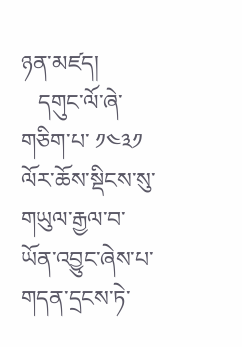ཉན་མཛད།
   དགུང་ལོ་ཞེ་གཅིག་པ་ ༡༤༣༡ ལོར་ཆོས་སྡིངས་སུ་གཡུལ་རྒྱལ་བ་ཡོན་འབྱུང་ཞེས་པ་གདན་དྲངས་ཏེ་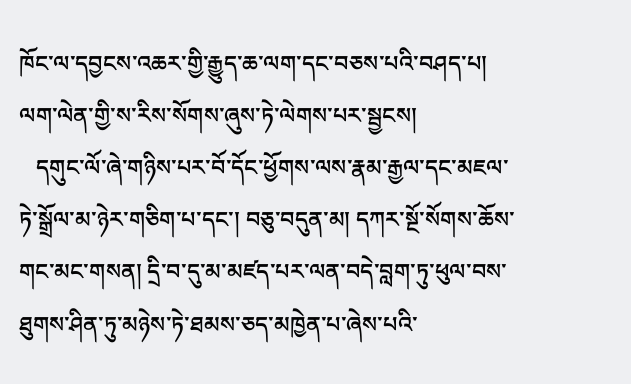ཁོང་ལ་དབྱངས་འཆར་གྱི་རྒྱུད་ཆ་ལག་དང་བཅས་པའི་བཤད་པ། ལག་ལེན་གྱི་ས་རིས་སོགས་ཞུས་ཏེ་ལེགས་པར་སྦྱངས།
   དགུང་ལོ་ཞེ་གཉིས་པར་བོ་དོང་ཕྱོགས་ལས་རྣམ་རྒྱལ་དང་མཇལ་ཏེ་སྒྲོལ་མ་ཉེར་གཅིག་པ་དང་། བཅུ་བདུན་མ། དཀར་སྔོ་སོགས་ཆོས་གང་མང་གསན། དྲི་བ་དུ་མ་མཛད་པར་ལན་བདེ་བླག་ཏུ་ཕུལ་བས་ཐུགས་ཤིན་ཏུ་མཉེས་ཏེ་ཐམས་ཅད་མཁྱེན་པ་ཞེས་པའི་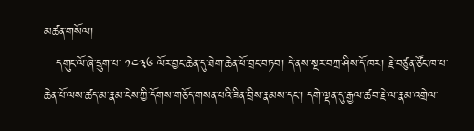མཚན་གསོལ།
   དགུང་ལོ་ཞེ་དྲུག་པ་ ༡༤༣༦ ལོར་བྱང་ཆེན་དུ་ཐེག་ཆེན་ཕོ་བྲང་བཏབ། དེ་ནས་སྔར་བཀྲ་ཤིས་དོ་ཁར། རྗེ་བཙུན་ཙོང་ཁ་པ་ཆེན་པོ་ལས་ཚད་མ་རྣམ་ངེས་ཀྱི་དོགས་གཅོད་གསན་པའི་ཟིན་བྲིས་རྣམས་དང་། དགེ་ལྡན་དུ་རྒྱལ་ཚབ་རྗེ་ལ་རྣམ་འགྲེལ་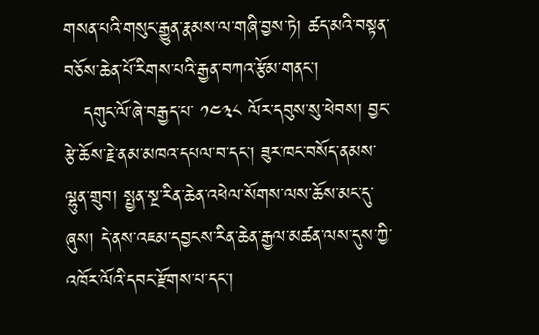གསན་པའི་གསུང་རྒྱུན་རྣམས་ལ་གཞི་བྱས་ཏེ། ཚད་མའི་བསྟན་བཅོས་ཆེན་པོ་རིགས་པའི་རྒྱན་བཀའ་རྩོམ་གནང་།
   དགུང་ལོ་ཞེ་བརྒྱད་པ་ ༡༤༣༨ ལོར་དབུས་སུ་ཕེབས། བྱང་རྩེ་ཆོས་རྗེ་ནམ་མཁའ་དཔལ་བ་དང་། ཟུར་ཁང་བསོད་ནམས་ལྷུན་གྲུབ། སྤྱན་སྔ་རིན་ཆེན་འཕེལ་སོགས་ལས་ཆོས་མང་དུ་ཞུས། དེ་ནས་འཇམ་དབྱངས་རིན་ཆེན་རྒྱལ་མཚན་ལས་དུས་ཀྱི་འཁོར་ལོའི་དབང་རྫོགས་པ་དང་།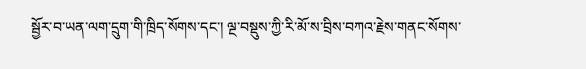སྦྱོར་བ་ཡན་ལག་དྲུག་གི་ཁྲིད་སོགས་དང་། ལྔ་བསྡུས་ཀྱི་རི་མོ་ས་བྲིས་བཀའ་རྗེས་གནང་སོགས་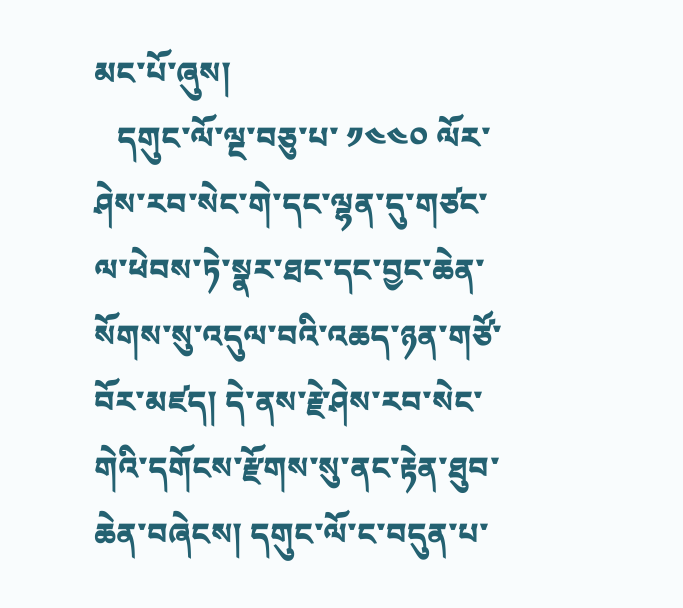མང་པོ་ཞུས།
   དགུང་ལོ་ལྔ་བཅུ་པ་ ༡༤༤༠ ལོར་ཤེས་རབ་སེང་གེ་དང་ལྷན་དུ་གཙང་ལ་ཕེབས་ཏེ་སྣར་ཐང་དང་བྱང་ཆེན་སོགས་སུ་འདུལ་བའི་འཆད་ཉན་གཙོ་བོར་མཛད། དེ་ནས་རྗེ་ཤེས་རབ་སེང་གེའི་དགོངས་རྫོགས་སུ་ནང་རྟེན་ཐུབ་ཆེན་བཞེངས། དགུང་ལོ་ང་བདུན་པ་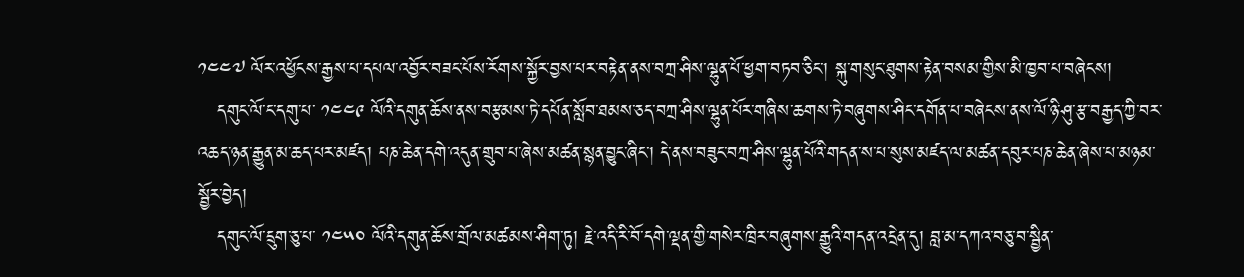༡༤༤༧ ལོར་འཕྱོངས་རྒྱས་པ་དཔལ་འབྱོར་བཟང་པོས་རོགས་སྐྱོར་བྱས་པར་བརྟེན་ནས་བཀྲ་ཤིས་ལྷུན་པོ་ཕྱག་བཏབ་ཅིང་། སྐུ་གསུང་ཐུགས་རྟེན་བསམ་གྱིས་མི་ཁྱབ་པ་བཞེངས།
   དགུང་ལོ་ང་དགུ་པ་ ༡༤༤༩ ལོའི་དགུན་ཆོས་ནས་བརྩམས་ཏེ་དཔོན་སློབ་ཐམས་ཅད་བཀྲ་ཤིས་ལྷུན་པོར་གཞིས་ཆགས་ཏེ་བཞུགས་ཤིང་དགོན་པ་བཞེངས་ནས་ལོ་ཉི་ཤུ་རྩ་བརྒྱད་ཀྱི་བར་འཆད་ཉན་རྒྱུན་མ་ཆད་པར་མཛད། པཎ་ཆེན་དགེ་འདུན་གྲུབ་པ་ཞེས་མཚན་སྙན་བྱུང་ཞིང་། དེ་ནས་བཟུང་བཀྲ་ཤིས་ལྷུན་པོའི་གདན་ས་པ་སུས་མཛད་ལ་མཚན་དབུར་པཎ་ཆེན་ཞེས་པ་མཉམ་སྦྱོར་བྱེད།
   དགུང་ལོ་དྲུག་ཅུ་པ་ ༡༤༥༠ ལོའི་དགུན་ཆོས་གྲོལ་མཚམས་ཤིག་ཏུ། རྗེ་འདི་རི་བོ་དགེ་ལྡན་གྱི་གསེར་ཁྲིར་བཞུགས་རྒྱུའི་གདན་འདྲེན་དུ། བླ་མ་དཀའ་བཅུ་བ་སྦྱིན་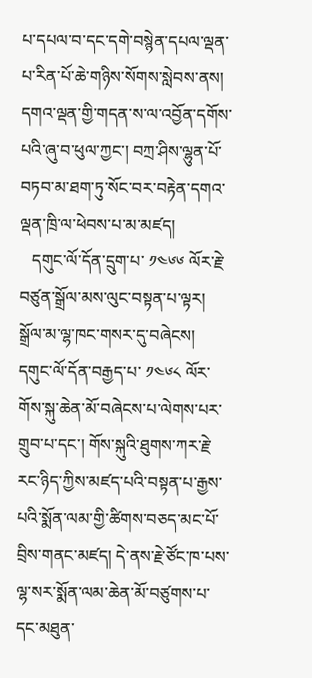པ་དཔལ་བ་དང་དགེ་བསྙེན་དཔལ་ལྡན་པ་རིན་པོ་ཆེ་གཉིས་སོགས་སླེབས་ནས། དགའ་ལྡན་གྱི་གདན་ས་ལ་འབྱོན་དགོས་པའི་ཞུ་བ་ཕུལ་ཀྱང་། བཀྲ་ཤིས་ལྷུན་པོ་བཏབ་མ་ཐག་ཏུ་སོང་བར་བརྟེན་དགའ་ལྡན་ཁྲི་ལ་ཕེབས་པ་མ་མཛད།
   དགུང་ལོ་དོན་དྲུག་པ་ ༡༤༦༦ ལོར་རྗེ་བཙུན་སྒྲོལ་མས་ལུང་བསྟན་པ་ལྟར། སྒྲོལ་མ་ལྷ་ཁང་གསར་དུ་བཞེངས། དགུང་ལོ་དོན་བརྒྱད་པ་ ༡༤༦༨ ལོར་གོས་སྐུ་ཆེན་མོ་བཞེངས་པ་ལེགས་པར་གྲུབ་པ་དང་། གོས་སྐུའི་ཐུགས་ཀར་རྗེ་རང་ཉིད་ཀྱིས་མཛད་པའི་བསྟན་པ་རྒྱས་པའི་སྨོན་ལམ་གྱི་ཚིགས་བཅད་མང་པོ་བྲིས་གནང་མཛད། དེ་ནས་རྗེ་ཙོང་ཁ་པས་ལྷ་སར་སྨོན་ལམ་ཆེན་མོ་བཙུགས་པ་དང་མཐུན་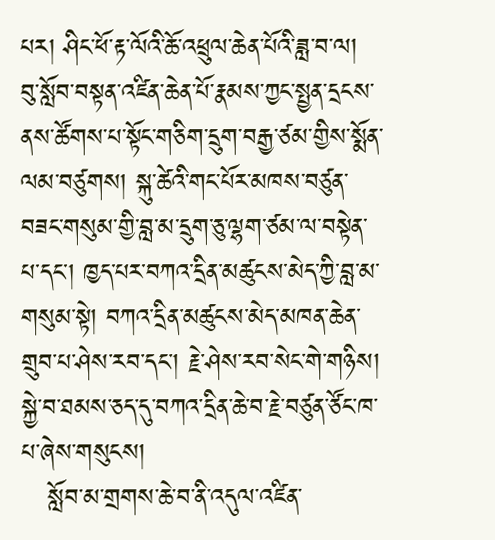པར། ཤིང་ཕོ་རྟ་ལོའི་ཆོ་འཕྲུལ་ཆེན་པོའི་ཟླ་བ་ལ། བུ་སློབ་བསྟན་འཛིན་ཆེན་པོ་རྣམས་ཀྱང་སྤྱན་དྲངས་ནས་ཚོགས་པ་སྟོང་གཅིག་དྲུག་བརྒྱ་ཙམ་གྱིས་སྨོན་ལམ་བཙུགས། སྐུ་ཚེའི་གང་པོར་མཁས་བཙུན་བཟང་གསུམ་གྱི་བླ་མ་དྲུག་ཅུ་ལྷག་ཙམ་ལ་བསྟེན་པ་དང་། ཁྱད་པར་བཀའ་དྲིན་མཚུངས་མེད་ཀྱི་བླ་མ་གསུམ་སྟེ། བཀའ་དྲིན་མཚུངས་མེད་མཁན་ཆེན་གྲུབ་པ་ཤེས་རབ་དང་། རྗེ་ཤེས་རབ་སེང་གེ་གཉིས། སྐྱེ་བ་ཐམས་ཅད་དུ་བཀའ་དྲིན་ཆེ་བ་རྗེ་བཙུན་ཙོང་ཁ་པ་ཞེས་གསུངས།
   སློབ་མ་གྲགས་ཆེ་བ་ནི་འདུལ་འཛིན་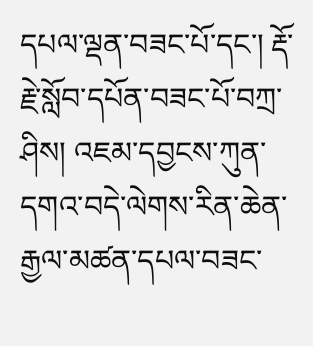དཔལ་ལྡན་བཟང་པོ་དང་། རྡོ་རྗེ་སློབ་དཔོན་བཟང་པོ་བཀྲ་ཤིས། འཇམ་དབྱངས་ཀུན་དགའ་བདེ་ལེགས་རིན་ཆེན་རྒྱལ་མཚན་དཔལ་བཟང་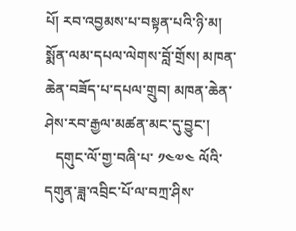པོ། རབ་འབྱམས་པ་བསྟན་པའི་ཉི་མ། སྨོན་ལམ་དཔལ་ལེགས་བློ་གྲོས། མཁན་ཆེན་བཟོད་པ་དཔལ་གྲུབ། མཁན་ཆེན་ཤེས་རབ་རྒྱལ་མཚན་མང་དུ་བྱུང་།
   དགུང་ལོ་གྱ་བཞི་པ་ ༡༤༧༤ ལོའི་དགུན་ཟླ་འབྲིང་པོ་ལ་བཀྲ་ཤིས་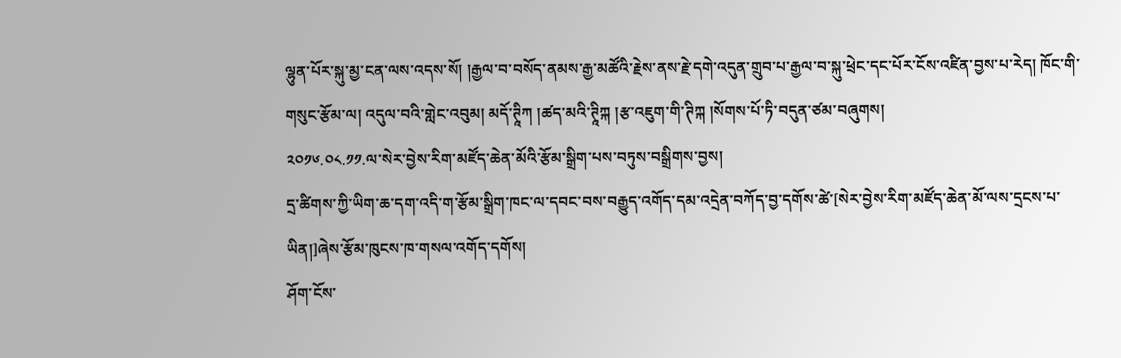ལྷུན་པོར་སྐུ་མྱ་ངན་ལས་འདས་སོ། །རྒྱལ་བ་བསོད་ནམས་རྒྱ་མཚོའི་རྗེས་ནས་རྗེ་དགེ་འདུན་གྲུབ་པ་རྒྱལ་བ་སྐུ་ཕྲེང་དང་པོར་ངོས་འཛིན་བྱས་པ་རེད། ཁོང་གི་གསུང་རྩོམ་ལ། འདུལ་བའི་གླེང་འབུམ། མདོ་ཊཱིཀ །ཚད་མའི་ཊཱིཀྐ །རྩ་འཇུག་གི་ཊིཀྐ །སོགས་པོ་ཏི་བདུན་ཙམ་བཞུགས།
༢༠༡༦.༠༨.༡༡.ལ་སེར་བྱེས་རིག་མཛོད་ཆེན་མོའི་རྩོམ་སྒྲིག་པས་བཏུས་བསྒྲིགས་བྱས།
དྲ་ཚིགས་ཀྱི་ཡིག་ཆ་དག་འདི་ག་རྩོམ་སྒྲིག་ཁང་ལ་དབང་བས་བརྒྱུད་འགོད་དམ་འདྲེན་བཀོད་བྱ་དགོས་ཚེ་[སེར་བྱེས་རིག་མཛོད་ཆེན་མོ་ལས་དྲངས་པ་ཡིན།]ཞེས་རྩོམ་ཁུངས་ཁ་གསལ་འགོད་དགོས།
ཤོག་ངོས་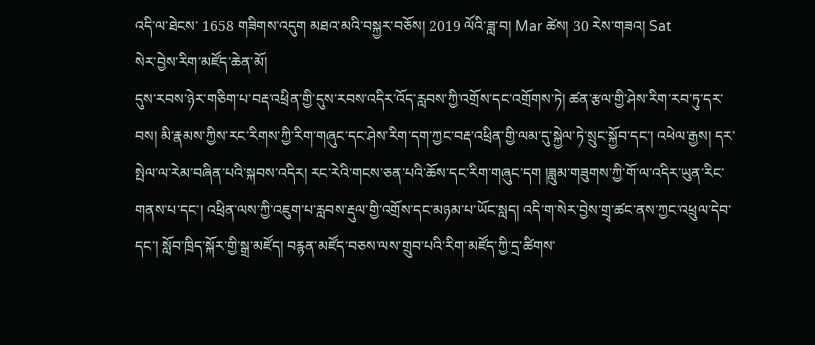འདི་ལ་ཐེངས་ 1658 གཟིགས་འདུག མཐའ་མའི་བསྐྱར་བཅོས། 2019 ལོའི་ཟླ་བ། Mar ཚེས། 30 རེས་གཟའ། Sat
སེར་བྱེས་རིག་མཛོད་ཆེན་མོ།
དུས་རབས་ཉེར་གཅིག་པ་བརྡ་འཕྲིན་གྱི་དུས་རབས་འདིར་འོད་རླབས་ཀྱི་འགྲོས་དང་འགྲོགས་ཏེ། ཚན་རྩལ་གྱི་ཤེས་རིག་རབ་ཏུ་དར་བས། མི་རྣམས་ཀྱིས་རང་རིགས་ཀྱི་རིག་གཞུང་དང་ཤེས་རིག་དག་ཀྱང་བརྡ་འཕྲིན་གྱི་ལམ་དུ་སྐྱེལ་ཏེ་སྲུང་སྐྱོབ་དང་། འཕེལ་རྒྱས། དར་སྤེལ་ལ་རེམ་བཞིན་པའི་སྐབས་འདིར། རང་རེའི་གངས་ཅན་པའི་ཆོས་དང་རིག་གཞུང་དག །ཟླུམ་གཟུགས་ཀྱི་གོ་ལ་འདིར་ཡུན་རིང་གནས་པ་དང་། འཕྲིན་ལས་ཀྱི་འཇུག་པ་རླབས་རྡུལ་གྱི་འགྲོས་དང་མཉམ་པ་ཡོང་སླད། འདི་ག་སེར་བྱེས་གྲྭ་ཚང་ནས་ཀྱང་འཕྲུལ་དེབ་དང་། སློབ་ཁྲིད་སྐོར་གྱི་སྒྲ་མཛོད། བརྙན་མཛོད་བཅས་ལས་གྲུབ་པའི་རིག་མཛོད་ཀྱི་དྲ་ཚིགས་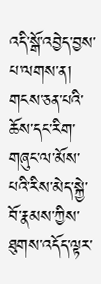འདི་སྒོ་འབྱེད་བྱས་པ་ལགས་ན། གངས་ཅན་པའི་ཆོས་དང་རིག་གཞུང་ལ་མོས་པའི་རིས་མེད་སྐྱེ་བོ་རྣམས་ཀྱིས་ཐུགས་འདོད་ལྟར་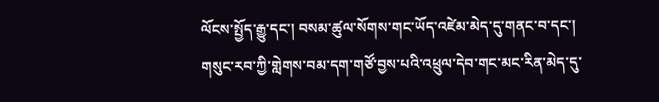ལོངས་སྤྱོད་རྒྱུ་དང་། བསམ་ཚུལ་སོགས་གང་ཡོད་འཛེམ་མེད་དུ་གནང་བ་དང་། གསུང་རབ་ཀྱི་གླེགས་བམ་དག་གཙོ་བྱས་པའི་འཕྲུལ་དེབ་གང་མང་རིན་མེད་དུ་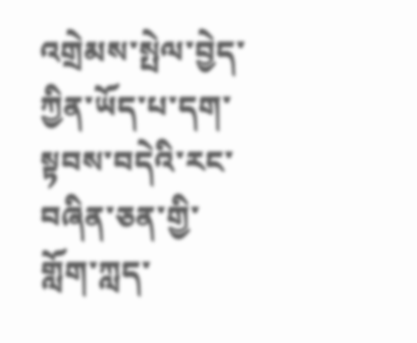འགྲེམས་སྤེལ་བྱེད་ཀྱིན་ཡོད་པ་དག་སྟབས་བདེའི་རང་བཞིན་ཅན་གྱི་གློག་ཀླད་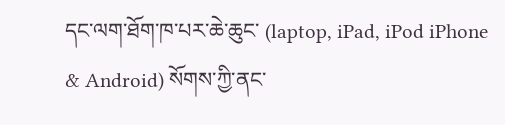དང་ལག་ཐོག་ཁ་པར་ཆེ་ཆུང་ (laptop, iPad, iPod iPhone & Android) སོགས་ཀྱི་ནང་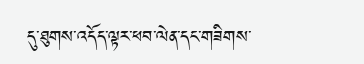དུ་ཐུགས་འདོད་ལྟར་ཕབ་ལེན་དང་གཟིགས་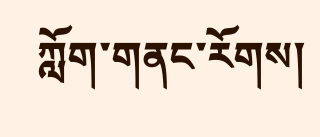ཀློག་གནང་རོགས།